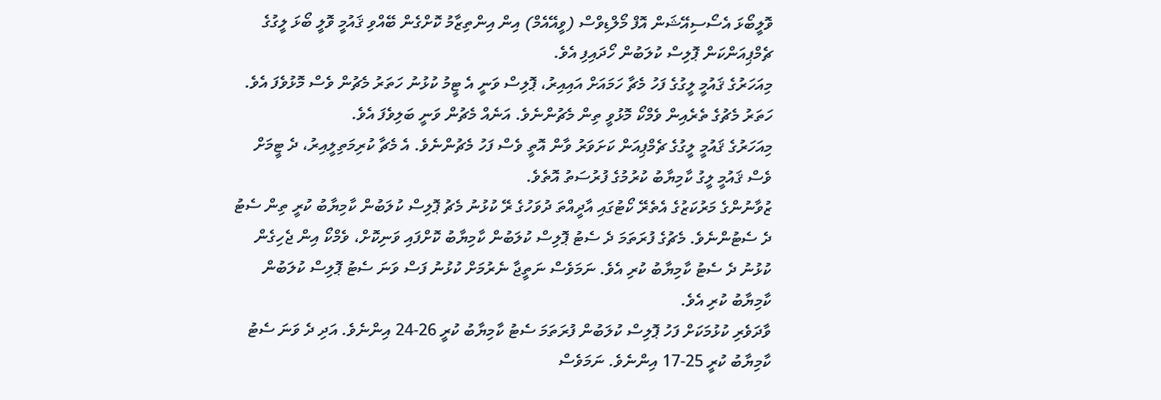ވޮލީބޯޅަ އެސޯސިއޭޝަން އޮފް މޯލްޑިވްސް (ވީއޭއެމް) އިން އިންތިޒާމު ކޮށްގެން ބޭއްވި ޤައުމީ ވޮލީ ބޯޅަ ލީގުގެ ޗެމްޕިއަންކަން ޕޮލިސް ކުލަބުން ހޯދައިފި އެވެ.
މިއަހަރުގެ ޤައުމީ ލީގުގެ ފަހު މެޗާ ހަމައަށް އައިއިރު، ޕޮލިސް ވަނީ އެ ޓީމު ކުޅުނު ހަތަރު މެޗުން ވެސް މޮޅުވެފަ އެވެ. ހަތަރު މެޗުގެ ތެރެއިން ވެމްކޯ މޮޅުވީ ތިން މެޗުންނެވެ. އަނެއް މެޗުން ވަނީ ބަލިވެފަ އެވެ.
މިއަހަރުގެ ޤައުމީ ލީގުގެ ޗެމްޕިއަން ކަށަވަރު ވާން އޮތީ ވެސް ފަހު މެޗުންނެވެ. އެ މެޗާ ކުރިމަތިލީއިރު، ދެ ޓީމަށް ވެސް ޤައުމީ ލީގު ކާމިޔާބު ކުރުމުގެ ފުރުސަތު އޮތެވެ.
ޒުވާނުންގެ މަރުކަޒުގެ އެތެރޭ ކޯޓުގައި އާދީއްތަ ދުވަހުގެ ރޭ ކުޅުނު މެޗު ޕޮލިސް ކުލަބުން ކާމިޔާބު ކުރީ ތިން ސެޓު ދެ ސެޓުންނެވެ. މެޗުގެ ފުރަތަމަ ދެ ސެޓު ޕޮލިސް ކުލަބުން ކާމިޔާބު ކޮށްފައި ވަނިކޮށް، ވެމްކޯ އިން ޖެހިގެން ކުޅުނު ދެ ސެޓު ކާމިޔާބު ކުރި އެވެ. ނަމަވެސް ނަތީޖާ ނެރުމަށް ކުޅުނު ފަސް ވަނަ ސެޓު ޕޮލިސް ކުލަބުން ކާމިޔާބު ކުރި އެވެ.
ވާދަވެރި ކުޅުމަކަށް ފަހު ޕޮލިސް ކުލަބުން ފުރަތަމަ ސެޓު ކާމިޔާބު ކުރީ 26-24 އިންނެވެ. އަދި ދެ ވަނަ ސެޓު ކާމިޔާބު ކުރީ 25-17 އިންނެވެ. ނަމަވެސް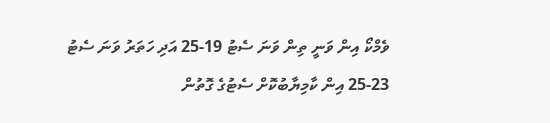ވެމްކޯ އިން ވަނީ ތިން ވަނަ ސެޓު 19-25 އަދި ހަތަރު ވަނަ ސެޓު 23-25 އިން ކާމިޔާބުކޮށް ސެޓުގެ ގޮތުން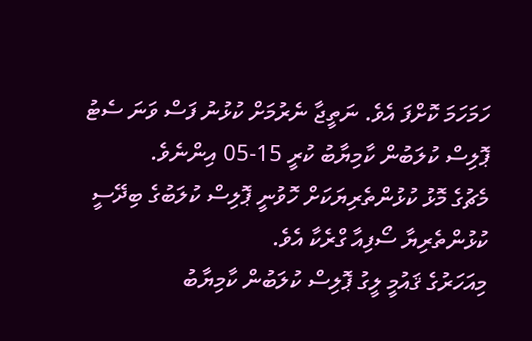ހަމަހަމަ ކޮށްފަ އެވެ. ނަތީޖާ ނެރުމަށް ކުޅުނު ފަސް ވަނަ ސެޓު ޕޮލިސް ކުލަބުން ކާމިޔާބު ކުރީ 15-05 އިންނެވެ.
މެޗުގެ މޮޅު ކުޅުންތެރިޔަކަށް ހޮވުނީ ޕޮލިސް ކުލަބުގެ ބިދޭސީ ކުޅުންތެރިޔާ ސޯފިއާ ގްރެކާ އެވެ.
މިއަހަރުގެ ޤައުމީ ލީގު ޕޮލިސް ކުލަބުން ކާމިޔާބު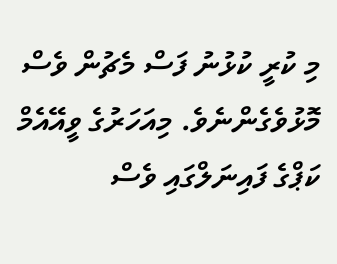މި ކުރީ ކުޅުނު ފަސް މެޗުން ވެސް މޮޅުވެގެންނެވެ. މިއަހަރުގެ ވީއޭއެމް ކަޕްގެ ފައިނަލްގައި ވެސް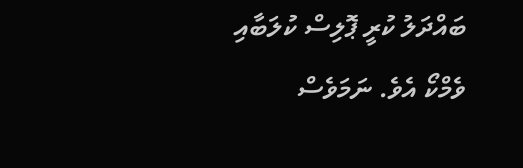ބައްދަލު ކުރީ ޕޮލިސް ކުލަބާއި ވެމްކޯ އެވެ. ނަމަވެސް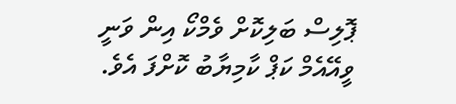ޕޮލިސް ބަލިކޮށް ވެމްކޯ އިން ވަނީ ވީއޭއެމް ކަޕް ކާމިޔާބު ކޮށްފަ އެވެ.